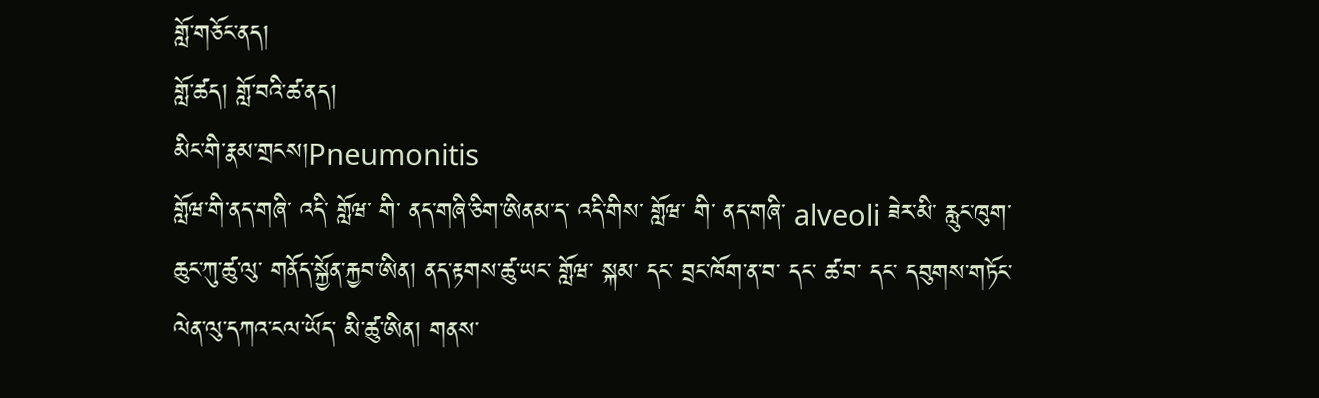གློ་གཅོང་ནད།
གློ་ཚད། གློ་བའི་ཚ་ནད།
མིང་གི་རྣམ་གྲངས།Pneumonitis
གློཝ་གི་ནད་གཞི་ འདི་ གློཝ་ གི་ ནད་གཞི་ཅིག་ཨིནམ་ད་ འདི་གིས་ གློཝ་ གི་ ནད་གཞི་ alveoli ཟེར་མི་ རླུང་ཁུག་ཆུང་ཀུ་ཚུ་ལུ་ གནོད་སྐྱོན་རྐྱབ་ཨིན། ནད་རྟགས་ཚུ་ཡང་ གློཝ་ སྐམ་ དང་ བྲང་ཁོག་ན་བ་ དང་ ཚ་བ་ དང་ དབུགས་གཏོང་ལེན་ལུ་དཀའ་ངལ་ཡོད་ མི་ཚུ་ཨིན། གནས་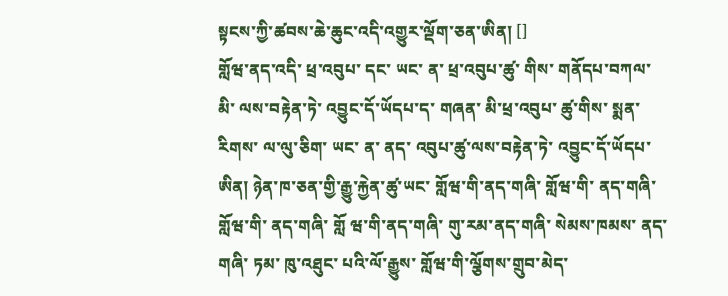སྟངས་ཀྱི་ཚབས་ཆེ་ཆུང་འདི་འགྱུར་ལྡོག་ཅན་ཨིན། []
གློཝ་ནད་འདི་ ཕྲ་འབུཔ་ དང་ ཡང་ ན་ ཕྲ་འབུཔ་ཚུ་ གིས་ གནོདཔ་བཀལ་མི་ ལས་བརྟེན་ཏེ་ འབྱུང་དོ་ཡོདཔ་ད་ གཞན་ མི་ཕྲ་འབུཔ་ ཚུ་གིས་ སྨན་རིགས་ ལ་ལུ་ཅིག་ ཡང་ ན་ ནད་ འབུཔ་ཚུ་ལས་བརྟེན་ཏེ་ འབྱུང་དོ་ཡོདཔ་ཨིན། ཉེན་ཁ་ཅན་གྱི་རྒྱུ་རྐྱེན་ཚུ་ཡང་ གློཝ་གི་ནད་གཞི་ གློཝ་གི་ ནད་གཞི་ གློཝ་གི་ ནད་གཞི་ གློ ཝ་གི་ནད་གཞི་ གུ་རམ་ནད་གཞི་ སེམས་ཁམས་ ནད་གཞི་ ཏམ་ ཁུ་འཐུང་ པའི་ལོ་རྒྱུས་ གློཝ་གི་ལྕོགས་གྲུབ་མེད་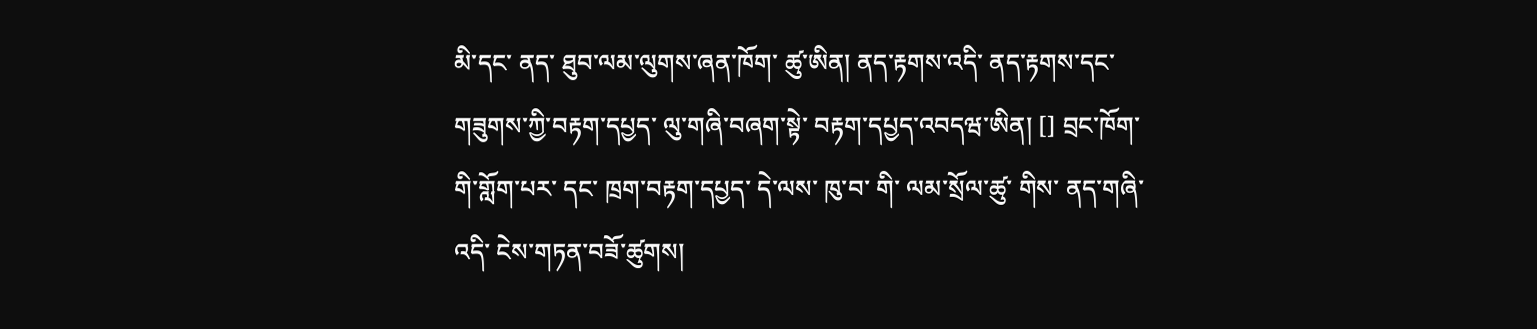མི་དང་ ནད་ ཐུབ་ལམ་ལུགས་ཞན་ཁོག་ ཚུ་ཨིན། ནད་རྟགས་འདི་ ནད་རྟགས་དང་ གཟུགས་ཀྱི་བརྟག་དཔྱད་ ལུ་གཞི་བཞག་སྟེ་ བརྟག་དཔྱད་འབདཝ་ཨིན། [] བྲང་ཁོག་གི་གློག་པར་ དང་ ཁྲག་བརྟག་དཔྱད་ དེ་ལས་ ཁུ་བ་ གི་ ལམ་སྲོལ་ཚུ་ གིས་ ནད་གཞི་འདི་ ངེས་གཏན་བཟོ་ཚུགས།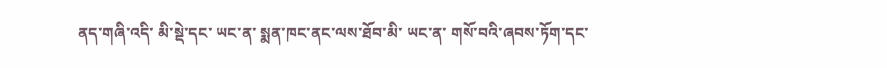ནད་གཞི་འདི་ མི་སྡེ་དང་ ཡང་ན་ སྨན་ཁང་ནང་ལས་ཐོབ་མི་ ཡང་ན་ གསོ་བའི་ཞབས་ཏོག་དང་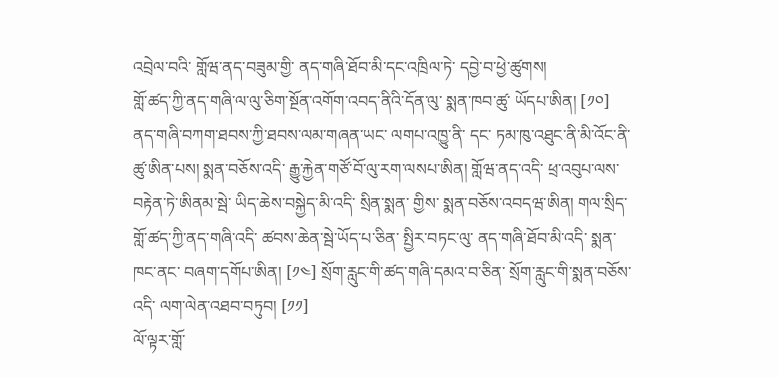འབྲེལ་བའི་ གློཝ་ནད་བཟུམ་གྱི་ ནད་གཞི་ཐོབ་མི་དང་འཁྲིལ་ཏེ་ དབྱེ་བ་ཕྱེ་ཚུགས།
གློ་ཚད་ཀྱི་ནད་གཞི་ལ་ལུ་ཅིག་སྔོན་འགོག་འབད་ནིའི་དོན་ལུ་ སྨན་ཁབ་ཚུ་ ཡོདཔ་ཨིན། [༡༠] ནད་གཞི་བཀག་ཐབས་ཀྱི་ཐབས་ལམ་གཞན་ཡང་ ལགཔ་འཁྱུ་ནི་ དང་ ཏམ་ཁུ་འཐུང་ནི་མི་འོང་ནི་ཚུ་ཨིན་པས། སྨན་བཅོས་འདི་ རྒྱུ་རྐྱེན་གཙོ་བོ་ལུ་རག་ལསཔ་ཨིན། གློཝ་ནད་འདི་ ཕྲ་འབུཔ་ལས་བརྟེན་ཏེ་ཨིནམ་སྦེ་ ཡིད་ཆེས་བསྐྱེད་མི་འདི་ སྲིན་སྨན་ གྱིས་ སྨན་བཅོས་འབདཝ་ཨིན། གལ་སྲིད་ གློ་ཚད་ཀྱི་ནད་གཞི་འདི་ ཚབས་ཆེན་སྦེ་ཡོད་པ་ཅིན་ སྤྱིར་བཏང་ལུ་ ནད་གཞི་ཐོབ་མི་འདི་ སྨན་ཁང་ནང་ བཞག་དགོཔ་ཨིན། [༡༤] སྲོག་རླུང་གི་ཚད་གཞི་དམའ་བ་ཅིན་ སྲོག་རླུང་གི་སྨན་བཅོས་འདི་ ལག་ལེན་འཐབ་བཏུབ། [༡༡]
ལོ་ལྟར་གློ་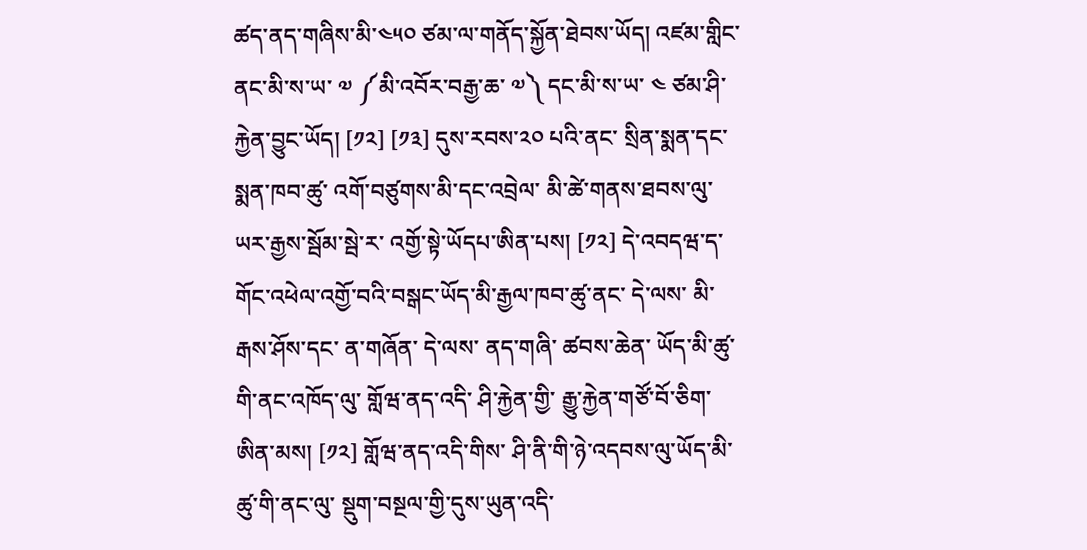ཚད་ནད་གཞིས་མི་༤༥༠ ཙམ་ལ་གནོད་སྐྱོན་ཐེབས་ཡོད། འཛམ་གླིང་ནང་མི་ས་ཡ་ ༧ ༼མི་འབོར་བརྒྱ་ཆ་ ༧༽ དང་མི་ས་ཡ་ ༤ ཙམ་ཤི་རྐྱེན་བྱུང་ཡོད། [༡༢] [༡༣] དུས་རབས་༢༠ པའི་ནང་ སྲིན་སྨན་དང་སྨན་ཁབ་ཚུ་ འགོ་བཙུགས་མི་དང་འབྲེལ་ མི་ཚེ་གནས་ཐབས་ལུ་ ཡར་རྒྱས་སྦོམ་སྦེ་ར་ འགྱོ་སྟེ་ཡོདཔ་ཨིན་པས། [༡༢] དེ་འབདཝ་ད་ གོང་འཕེལ་འགྱོ་བའི་བསྒང་ཡོད་མི་རྒྱལ་ཁབ་ཚུ་ནང་ དེ་ལས་ མི་རྒས་ཤོས་དང་ ན་གཞོན་ དེ་ལས་ ནད་གཞི་ ཚབས་ཆེན་ ཡོད་མི་ཚུ་གི་ནང་འཁོད་ལུ་ གློཝ་ནད་འདི་ ཤི་རྐྱེན་གྱི་ རྒྱུ་རྐྱེན་གཙོ་བོ་ཅིག་ ཨིན་མས། [༡༢] གློཝ་ནད་འདི་གིས་ ཤི་ནི་གི་ཉེ་འདབས་ལུ་ཡོད་མི་ཚུ་གི་ནང་ལུ་ སྡུག་བསྔལ་གྱི་དུས་ཡུན་འདི་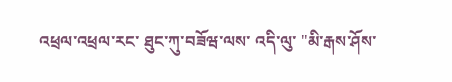འཕྲལ་འཕྲལ་རང་ ཐུང་ཀུ་བཟོཝ་ལས་ འདི་ལུ་ "མི་རྒས་ཤོས་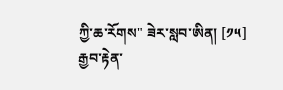ཀྱི་ཆ་རོགས" ཟེར་སླབ་ཨིན། [༡༥]
རྒྱབ་རྟེན་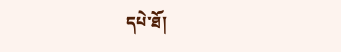དཔེ་ཐོ།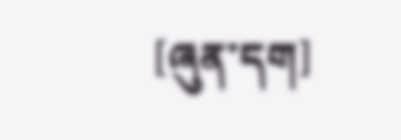[ཞུན་དག]